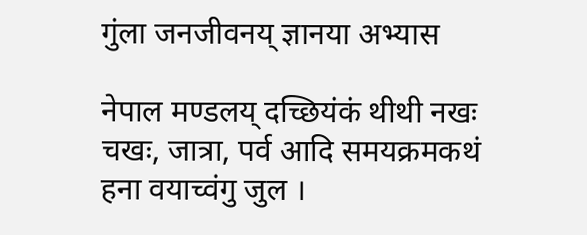गुंला जनजीवनय् ज्ञानया अभ्यास

नेपाल मण्डलय् दच्छियंकं थीथी नखः चखः, जात्रा, पर्व आदि समयक्रमकथं हना वयाच्वंगु जुल ।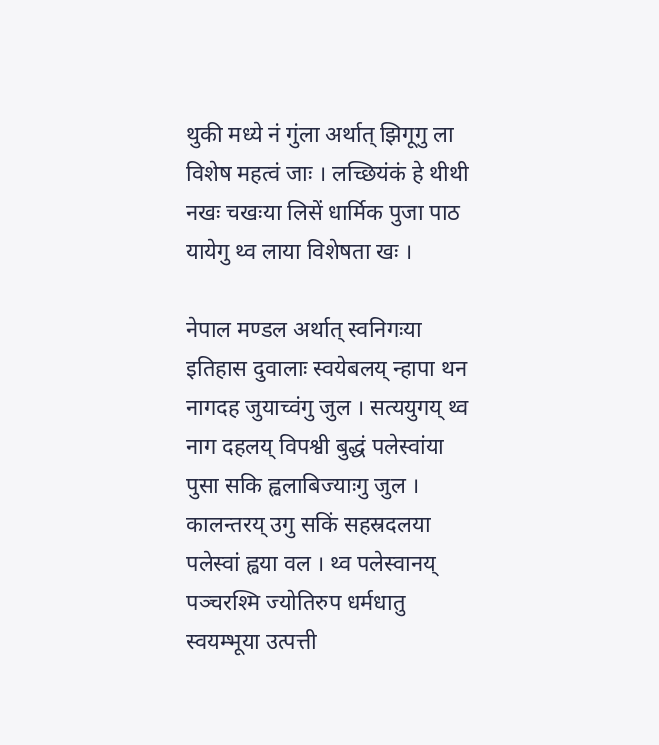थुकी मध्ये नं गुंला अर्थात् झिगूगु ला विशेष महत्वं जाः । लच्छियंकं हे थीथी नखः चखःया लिसें धार्मिक पुजा पाठ यायेगु थ्व लाया विशेषता खः ।

नेपाल मण्डल अर्थात् स्वनिगःया इतिहास दुवालाः स्वयेबलय् न्हापा थन नागदह जुयाच्वंगु जुल । सत्ययुगय् थ्व नाग दहलय् विपश्वी बुद्धं पलेस्वांया पुसा सकि ह्वलाबिज्याःगु जुल । कालन्तरय् उगु सकिं सहस्रदलया पलेस्वां ह्वया वल । थ्व पलेस्वानय् पञ्चरश्मि ज्योतिरुप धर्मधातु स्वयम्भूया उत्पत्ती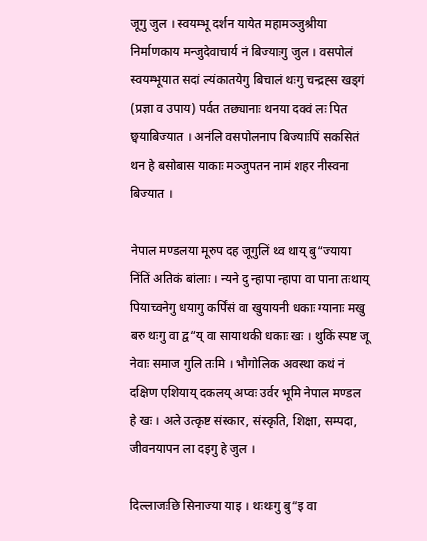जूगु जुल । स्वयम्भू दर्शन यायेत महामञ्जुश्रीया निर्माणकाय मन्जुदेवाचार्य नं बिज्याःगु जुल । वसपोलं स्वयम्भूयात सदां ल्यंकातयेगु बिचालं थःगु चन्द्रह्स खड्गं (प्रज्ञा व उपाय) पर्वत तछ्यानाः थनया दक्वं लः पित छ्वयाबिज्यात । अनंलि वसपोलनाप बिज्याःपिं सकसितं थन हे बसोबास याकाः मञ्जुपतन नामं शहर नीस्वना बिज्यात ।

नेपाल मण्डलया मूरुप दह जूगुलिं थ्व थाय् बु“ज्याया निंतिं अतिकं बांलाः । न्यने दु न्हापा न्हापा वा पाना तःथाय् पियाच्वनेगु धयागु कर्पिंसं वा खुयायनी धकाः ग्यानाः मखु बरु थःगु वा द्व“य् वा सायाथकी धकाः खः । थुकिं स्पष्ट जू नेवाः समाज गुलि तःमि । भौगोलिक अवस्था कथं नं दक्षिण एशियाय् दकलय् अप्वः उर्वर भूमि नेपाल मण्डल हे खः । अले उत्कृष्ट संस्कार, संस्कृति, शिक्षा, सम्पदा, जीवनयापन ला दइगु हे जुल ।

दिल्लाजःछि सिनाज्या याइ । थःथःगु बु“इ वा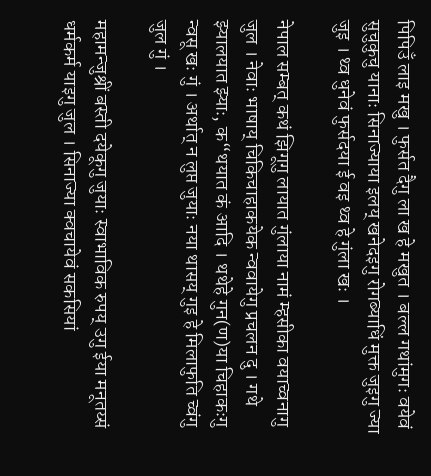पिपिउँ लाइ मखु । फुर्सत दैगु ला ख हे मखुत । बल्ल गथांमुगः वयेवं सुचुकुचु यानाः सिनाज्याया इलय् खनेदइगु रोगब्याधिं मुक्त जुइगु ज्या जुइ । थ्व धुनेवं फुर्सदया ई वइ थ्व हे गुंला खः ।

नेपाल सम्बत् कथं झिगूगु लायात गुंलाया नामं म्हसीका वयाच्वनागु जुल । नेवाः भाषाय् चिकिचाहाकयेक न्ववायेगु प्रचलन दु । गथे झ्यालयात झ्याः, क“थयात कं आदि । थथेहे गुन(ण)या चिहाकःगु न्वसू खः गुं । अर्थात् न लुप्त जुयाः नया थासय् गुइ हे मिलाफुति च्वंगु जुल गुं ।

महामन्जुश्रीं बस्ती दयेकूगु जुयाः स्वाभाविक रुपय् उगु ईया मनूतय्सं धर्मकर्म याइगु जुल । सिनाज्या क्वचायेवं सकसियां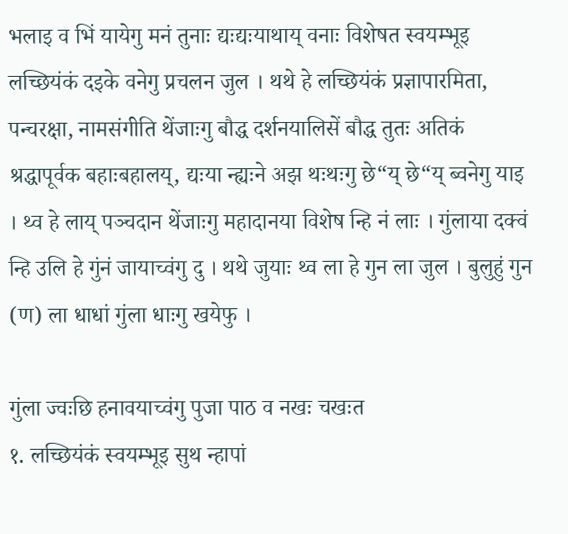भलाइ व भिं यायेगु मनं तुनाः द्यःद्यःयाथाय् वनाः विशेषत स्वयम्भूइ लच्छियंकं दइके वनेगु प्रचलन जुल । थथे हे लच्छियंकं प्रज्ञापारमिता, पन्चरक्षा, नामसंगीति थेंजाःगु बौद्ध दर्शनयालिसें बौद्ध तुतः अतिकं श्रद्धापूर्वक बहाःबहालय्, द्यःया न्ह्यःने अझ थःथःगु छे“य् छे“य् ब्वनेगु याइ । थ्व हे लाय् पञ्चदान थेंजाःगु महादानया विशेष न्हि नं लाः । गुंलाया दक्वं न्हि उलि हे गुंनं जायाच्वंगु दु । थथे जुयाः थ्व ला हे गुन ला जुल । बुलुहुं गुन (ण) ला धाधां गुंला धाःगु खयेफु ।

गुंला ज्वःछि हनावयाच्वंगु पुजा पाठ व नखः चखःत
१. लच्छियंकं स्वयम्भूइ सुथ न्हापां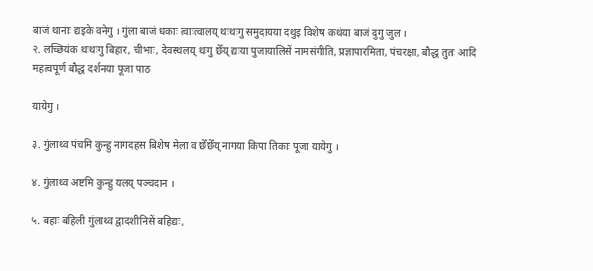बाजं थानाः द्यइके वनेगु । गुंला बाजं धकाः त्वाःत्वालय् थःथःगु समुदायया दथुइ विशेष कथंया बाजं दुगु जुल ।
२. लच्छियंक थःथःगु बिहार, चीभाः, देवस्थलय् थःगु छेँय् द्यःया पुजायालिसें नामसंगीति, प्रज्ञापारमिता, पंचरक्षा, बौद्ध तुतः आदि महत्वपूर्ण बौद्ध दर्शनया पूजा पाठ

यायेगु ।

३. गुंलाथ्व पंचमि कुन्हु नागदहस बिशेष मेला व छेँछेँय् नागया किपा तिकाः पूजा यायेगु ।

४. गुंलाथ्व अष्टमि कुन्हु यलय् पञ्चदान ।

५. बहाः बहिली गुंलाथ्व द्वादशीनिसें बहिद्यः,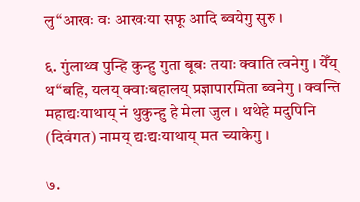लु“आखः वः आखःया सफू आदि ब्वयेगु सुरु ।

६. गुंलाथ्व पुन्हि कुन्हु गुता बूबः तयाः क्वाति त्वनेगु । येँय् थ“बहि, यलय् क्वाःबहालय् प्रज्ञापारमिता ब्वनेगु । क्वन्ति महाद्यःयाथाय् नं थुकुन्हु हे मेला जुल । थथेहे मदुपिनि (दिवंगत) नामय् द्यःद्यःयाथाय् मत च्याकेगु ।

७.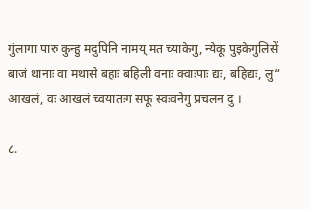गुंलागा पारु कुन्हु मदुपिनि नामय् मत च्याकेगु, न्येकू पुइकेगुलिसें बाजं थानाः वा मथासे बहाः बहिली वनाः क्वाःपाः द्यः, बहिद्यः, लु“ आखलं, वः आखलं च्वयातःग सफू स्वःवनेगु प्रचलन दु ।

८.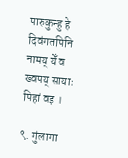पारुकुन्हु हे दिवंगतपिनि नामय् येँ व ख्वपय् सायाः पिहां वइ ।

९. गुंलागा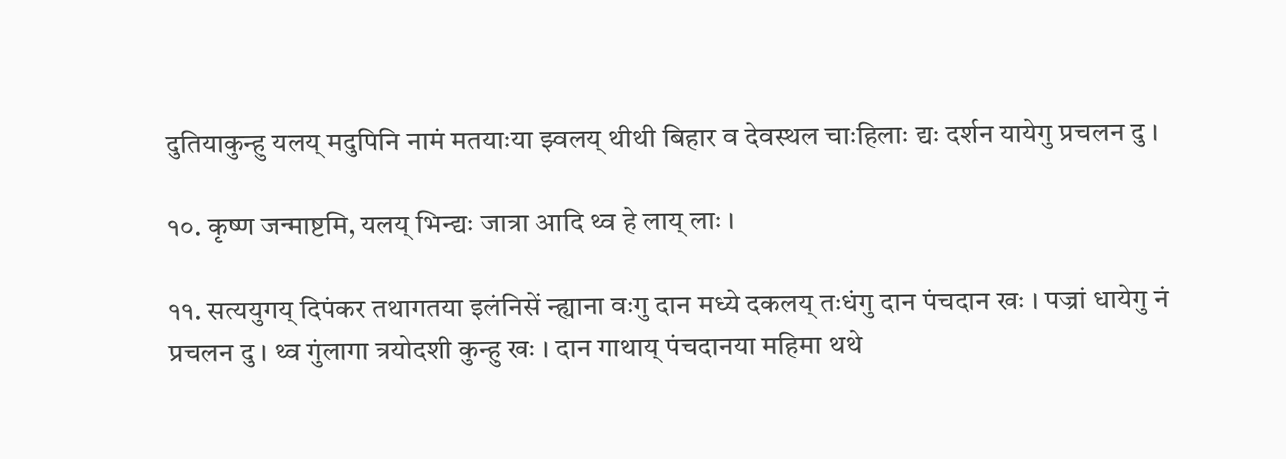दुतियाकुन्हु यलय् मदुपिनि नामं मतयाःया झ्वलय् थीथी बिहार व देवस्थल चाःहिलाः द्यः दर्शन यायेगु प्रचलन दु ।

१०. कृष्ण जन्माष्टमि, यलय् भिन्द्यः जात्रा आदि थ्व हे लाय् लाः ।

११. सत्ययुगय् दिपंकर तथागतया इलंनिसें न्ह्याना वःगु दान मध्ये दकलय् तःधंगु दान पंचदान खः । पज्रां धायेगु नं प्रचलन दु । थ्व गुंलागा त्रयोदशी कुन्हु खः । दान गाथाय् पंचदानया महिमा थथे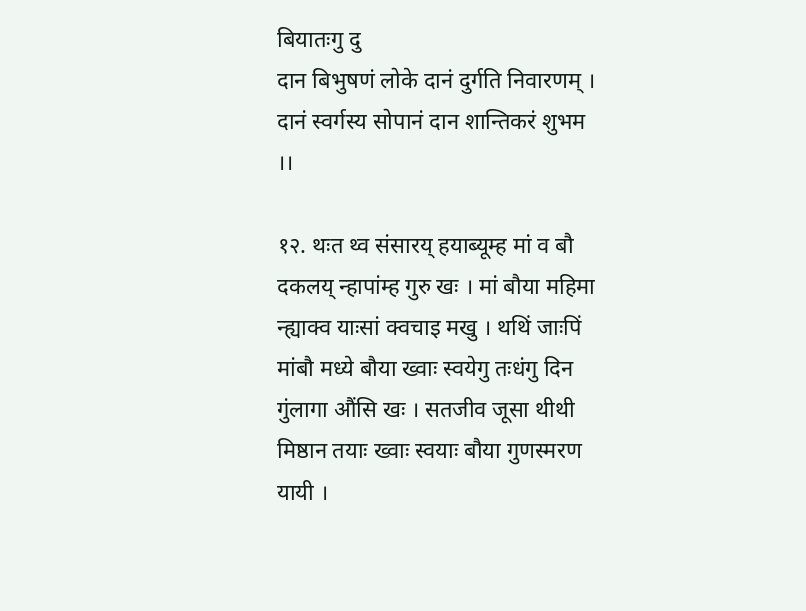बियातःगु दु
दान बिभुषणं लोके दानं दुर्गति निवारणम् ।
दानं स्वर्गस्य सोपानं दान शान्तिकरं शुभम ।।

१२. थःत थ्व संसारय् हयाब्यूम्ह मां व बौ दकलय् न्हापांम्ह गुरु खः । मां बौया महिमा न्ह्याक्व याःसां क्वचाइ मखु । थथिं जाःपिं मांबौ मध्ये बौया ख्वाः स्वयेगु तःधंगु दिन गुंलागा औंसि खः । सतजीव जूसा थीथी मिष्ठान तयाः ख्वाः स्वयाः बौया गुणस्मरण यायी ।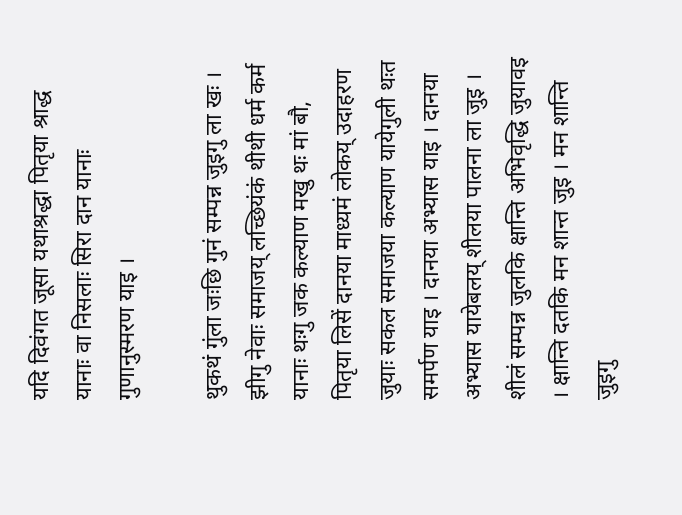यदि दिवंगत जूसा यथाश्रद्धा पितृया श्राद्ध यानाः वा निसलाः सिरा दान यानाः गुणानुस्मरण याइ ।

थुकथं गुंला जःछि गुनं सम्पन्न जुइगु ला खः । झीगु नेवाः समाजय् लच्छियंकं थीथी धर्म कर्म यानाः थःगु जक कल्याण मखु थः मां बौ, पितृया लिसें दानया माध्यमं लोकय् उदाहरण जुयाः सकल समाजया कल्याण यायेगुली थःत समर्पण याइ । दानया अभ्यास याइ । दानया अभ्यास यायेबलय् शीलया पालना ला जुइ । शीलं सम्पन्न जुलकि क्षान्ति अभिवृद्धि जुयावइ । क्षान्ति दतकि मन शान्त जुइ । मन शान्ति जुइगु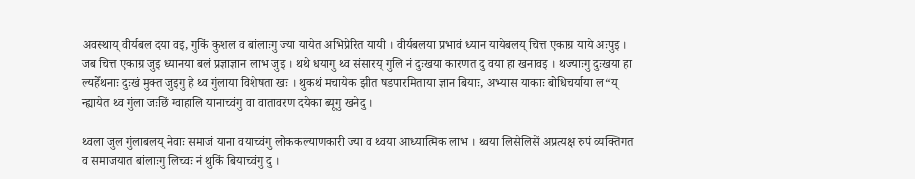अवस्थाय् वीर्यबल दया वइ, गुकिं कुशल व बांलाःगु ज्या यायेत अभिप्रेरित यायी । वीर्यबलया प्रभावं ध्यान यायेबलय् चित्त एकाग्र याये अःपुइ । जब चित्त एकाग्र जुइ ध्यानया बलं प्रज्ञाज्ञान लाभ जुइ । थथे धयागु थ्व संसारय् गुलि नं दुःखया कारणत दु वया हा खनावइ । थज्याःगु दुःखया हा ल्यहेँथनाः दुःखं मुक्त जुइगु हे थ्व गुंलाया विशेषता खः । थुकथं मचायेक झीत षडपारमिताया ज्ञान बियाः, अभ्यास याकाः बोधिचर्याया ल“य् न्ह्यायेत थ्व गुंला जःछिं ग्वाहालि यानाच्वंगु वा वातावरण दयेका ब्यूगु खनेदु ।

थ्वला जुल गुंलाबलय् नेवाः समाजं याना वयाच्वंगु लोककल्याणकारी ज्या व थ्वया आध्यात्मिक लाभ । थ्वया लिसेलिसें अप्रत्यक्ष रुपं व्यक्तिगत व समाजयात बांलाःगु लिच्वः नं थुकिं बियाच्वंगु दु ।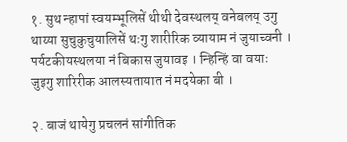१. सुथ न्हापां स्वयम्भूलिसें थीथी देवस्थलय् वनेबलय् उगु थाय्या सुचुकुचुयालिसें थःगु शारीरिक व्यायाम नं जुयाच्वनी । पर्यटकीयस्थलया नं बिकास जुयावइ । न्हिन्हिं वा वयाः जुइगु शारिरीक आलस्यतायात नं मदयेका बी ।

२. बाजं थायेगु प्रचलनं सांगीतिक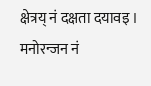क्षेत्रय् नं दक्षता दयावइ । मनोरन्जन नं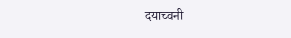दयाच्वनी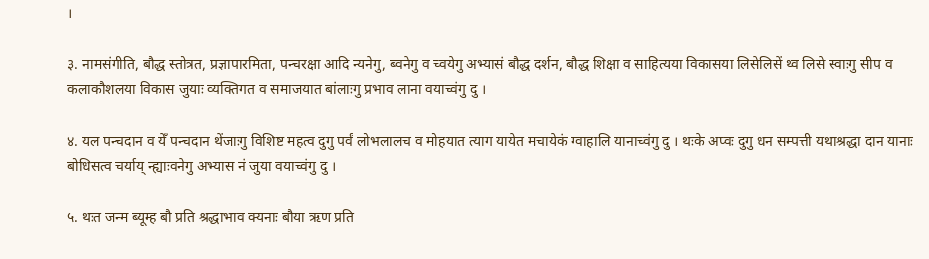।

३. नामसंगीति, बौद्ध स्तोत्रत, प्रज्ञापारमिता, पन्चरक्षा आदि न्यनेगु, ब्वनेगु व च्वयेगु अभ्यासं बौद्ध दर्शन, बौद्ध शिक्षा व साहित्यया विकासया लिसेलिसें थ्व लिसे स्वाःगु सीप व कलाकौशलया विकास जुयाः व्यक्तिगत व समाजयात बांलाःगु प्रभाव लाना वयाच्वंगु दु ।

४. यल पन्चदान व येँ पन्चदान थेंजाःगु विशिष्ट महत्व दुगु पर्वं लोभलालच व मोहयात त्याग यायेत मचायेकं ग्वाहालि यानाच्वंगु दु । थःके अप्वः दुगु धन सम्पत्ती यथाश्रद्धा दान यानाः बोधिसत्व चर्याय् न्ह्याःवनेगु अभ्यास नं जुया वयाच्वंगु दु ।

५. थःत जन्म ब्यूम्ह बौ प्रति श्रद्धाभाव क्यनाः बौया ऋण प्रति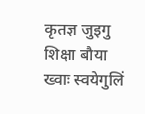कृतज्ञ जुइगु शिक्षा बौया ख्वाः स्वयेगुलिं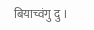बियाच्वंगु दु ।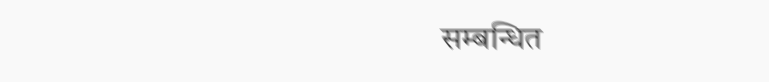सम्बन्धित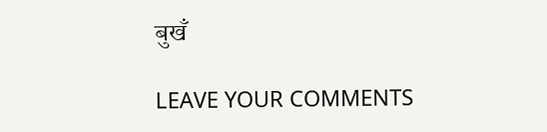बुखँ

LEAVE YOUR COMMENTS